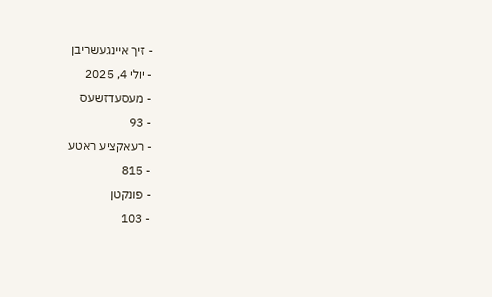- זיך איינגעשריבן
- יולי 4, 2025
- מעסעדזשעס
- 93
- רעאקציע ראטע
- 815
- פונקטן
- 103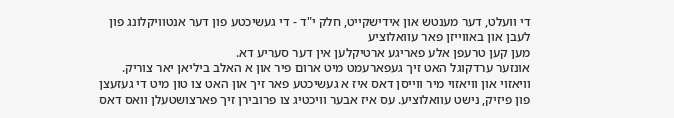די וועלט, דער מענטש און אידישקייט, חלק י"ד - די געשיכטע פון דער אנטוויקלונג פון לעבן און באווייזן פאר עוואלוציע
מען קען טרעפן אלע פאריגע ארטיקלען אין דער סעריע דא.
אונזער ערדקוגל האט זיך געפארעמט מיט ארום פיר און א האלב ביליאן יאר צוריק. וויאזוי און וויאזוי מיר ווייסן דאס איז א געשיכטע פאר זיך און האט צו טון מיט די געזעצן פון פיזיק, נישט עוואלוציע. עס איז אבער וויכטיג צו פרובירן זיך פארצושטעלן וואס דאס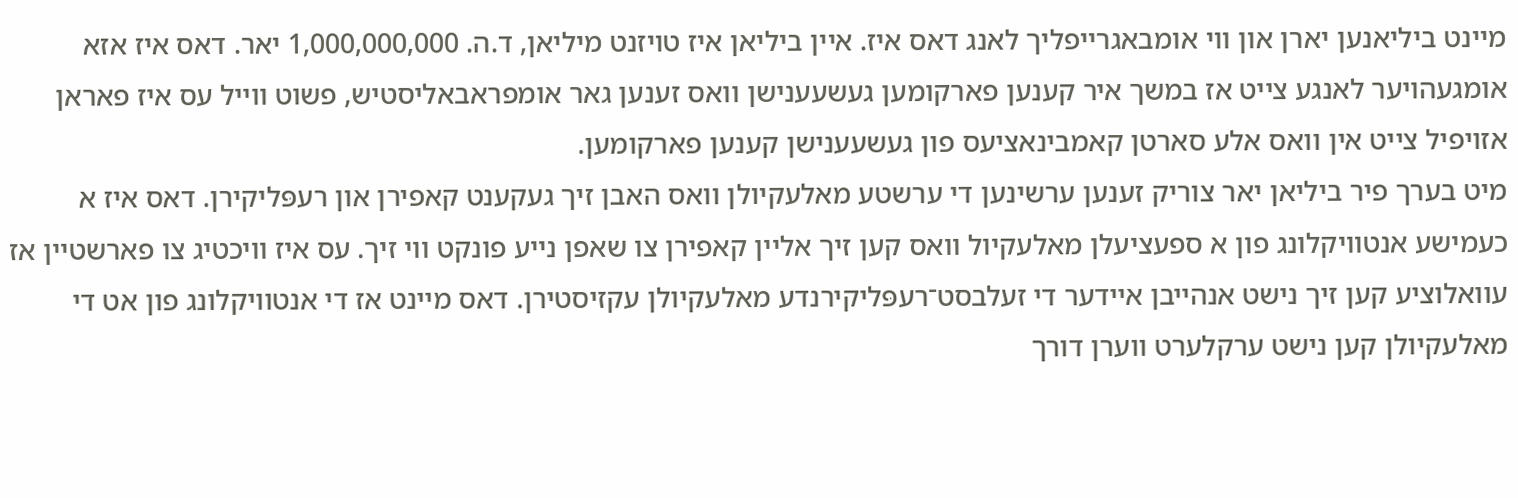מיינט ביליאנען יארן און ווי אומבאגרייפליך לאנג דאס איז. איין ביליאן איז טויזנט מיליאן, ד.ה. 1,000,000,000 יאר. דאס איז אזא אומגעהויער לאנגע צייט אז במשך איר קענען פארקומען געשעענישן וואס זענען גאר אומפראבאליסטיש, פשוט ווייל עס איז פאראן אזויפיל צייט אין וואס אלע סארטן קאמבינאציעס פון געשעענישן קענען פארקומען.
מיט בערך פיר ביליאן יאר צוריק זענען ערשינען די ערשטע מאלעקיולן וואס האבן זיך געקענט קאפירן און רעפּליקירן. דאס איז א כעמישע אנטוויקלונג פון א ספעציעלן מאלעקיול וואס קען זיך אליין קאפירן צו שאפן נייע פונקט ווי זיך. עס איז וויכטיג צו פארשטיין אז עוואלוציע קען זיך נישט אנהייבן איידער די זעלבסט־רעפּליקירנדע מאלעקיולן עקזיסטירן. דאס מיינט אז די אנטוויקלונג פון אט די מאלעקיולן קען נישט ערקלערט ווערן דורך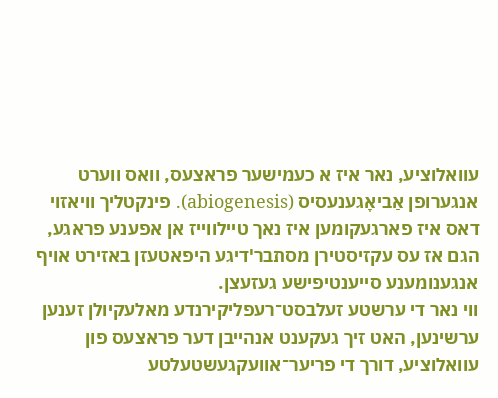עוואלוציע, נאר איז א כעמישער פראצעס, וואס ווערט אנגערופן אַביאָגענעסיס (abiogenesis). פינקטליך וויאזוי דאס איז פארגעקומען איז נאך טיילווייז אן אפענע פראגע, הגם אז עס עקזיסטירן מסתבר'דיגע היפאטעזן באזירט אויף אנגענומענע סייענטיפישע געזעצן.
ווי נאר די ערשטע זעלבסט־רעפליקירנדע מאלעקיולן זענען ערשינען, האט זיך געקענט אנהייבן דער פראצעס פון עוואלוציע, דורך די פריער־אוועקגעשטעלטע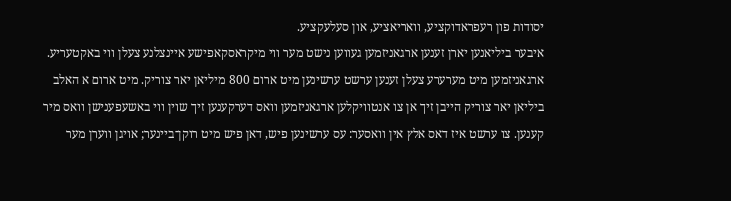יסודות פון רעפראדוקציע, וואריאציע, און סעלעקציע.
איבער ביליאנען יארן זענען ארגאניזמען געווען נישט מער ווי מיקראסקאפישע איינצלנע צעלן ווי באקטעריע. ארגאניזמען מיט מערערע צעלן זענען ערשט ערשינען מיט ארום 800 מיליאן יאר צוריק. מיט ארום א האלב ביליאן יאר צוריק הייבן זיך אן צו אנטוויקלען ארגאניזמען וואס דערקענען זיך שוין ווי באשעפענישן וואס מיר קענען. צו ערשט איז דאס אלץ אין וואסער: עס ערשינען פיש, דאן פיש מיט רוקן־ביינער; אויגן ווערן מער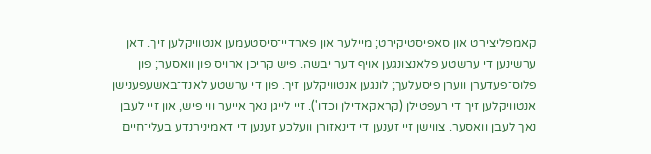קאמפליצירט און סאפיסטיקירט; מיילער און פארדיי־סיסטעמען אנטוויקלען זיך. דאן ערשינען די ערשטע פלאנצונגען אויף דער יבשה. פיש קריכן ארויס פון וואסער; פון פלוס־פעדערן ווערן פיסעלעך; לונגען אנטוויקלען זיך. פון די ערשטע לאנד־באשעפענישן אנטוויקלען זיך די רעפטילן (קראקאדילן וכדו'). זיי לייגן נאך אייער ווי פיש, און זיי לעבן נאך לעבן וואסער. צווישן זיי זענען די דינאזורן וועלכע זענען די דאמינירנדע בעלי־חיים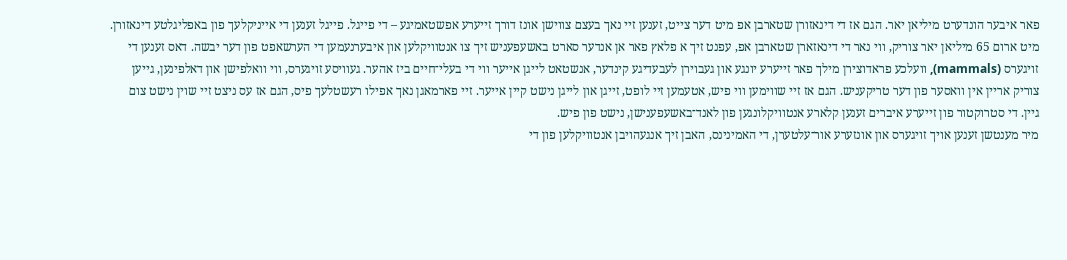פאר איבער הונדערט מיליאן יאר. הגם אז די דינאזורן שטארבן אפ מיט דער צייט, זענען זיי נאך בעצם צווישן אונז דורך זייערע אפשטאמיגע – די פייגל. פייגל זענען די אייניקלעך פון באפליגלטע דינאזורן.
מיט ארום 65 מיליאן יאר צוריק, ווי נאר די דינאזארן שטארבן אפ, עפנט זיך א פלאץ פאר אן אנדער סארט באשעפעניש זיך צו אנטוויקלען און איבערנעמען די הערשאפט פון דער יבשה. דאס זענען די זויגערס (mammals), וועלכע פראדוצירן מילך פאר זייערע יונגע און געבוירן לעבעדיגע קינדער, אנשטאט לייגן אייער ווי די בעלי־חיים ביז אהער. געוויסע זויגערס, ווי וואלפישן און דאלפינען, גייען צוריק אריין אין וואסער פון דער טריקעניש. הגם אז זיי שווימען ווי פיש, אטעמען זיי לופט, זייגן און לייגן נישט קיין אייער. זיי פארמאגן נאך אפילו רעשטלעך פיס, הגם אז עס ניצט זיי שוין נישט צום גיין. די סטרוקטור פון זייערע איברים זענען קלארע אנטוויקלונגען פון לאנד־באשעפענישן, נישט פון פיש.
מיר מענטשן זענען אויך זויגערס און אונזערע אור־עלטערן, די האמינינס, האבן זיך אנגעהויבן אנטוויקלען פון די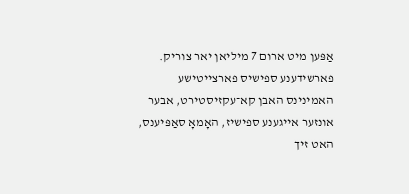אַפּען מיט ארום 7 מיליאן יאר צוריק. פארשידענע ספישיס פארצייטישע האמינינס האבן קא־עקזיסטירט, אבער אונזער אייגענע ספישיז, האָמאָ סאַפּיענס, האט זיך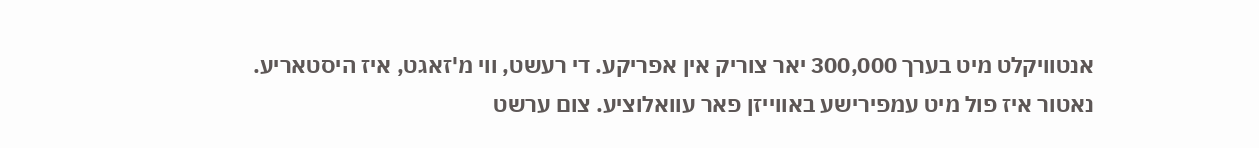אנטוויקלט מיט בערך 300,000 יאר צוריק אין אפריקע. די רעשט, ווי מ'זאגט, איז היסטאריע.
נאטור איז פול מיט עמפירישע באווייזן פאר עוואלוציע. צום ערשט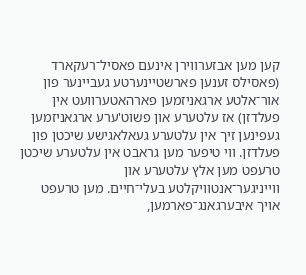קען מען אבזערווירן אינעם פאסיל־רעקארד (פאסילס זענען פארשטיינערטע געביינער פון אור־אלטע ארגאניזמען פארהאטערוועט אין פעלדזן) אז עלטערע און פשוט'ערע ארגאניזמען געפינען זיך אין עלטערע געאלאגישע שיכטן פון פעלדזן. ווי טיפער מען גראבט אין עלטערע שיכטן טרעפט מען אלץ עלטערע און ווייניגער־אנטוויקלטע בעלי־חיים. מען טרעפט אויך איבערגאנג־פארמען,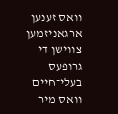וואס זענען ארגאניזמען צווישן די גרופעס בעלי־חיים וואס מיר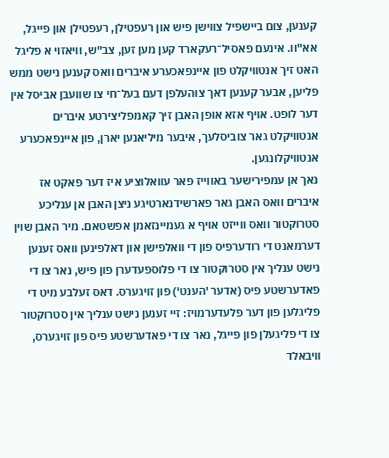קענען, צום ביישפיל צווישן פיש און רעפטילן, רעפטילן און פייגל, אא"וו. אינעם פאסיל־רעקארד קען מען זען, צב"ש, וויאזוי א פליגל האט זיך אנטוויקלט פון איינפאכערע איברים וואס קענען נישט ממש פליען, אבער קענען דאך צוהעלפן דעם בעל־חי צו שוועבן אביסל אין דער לופט. אויף אזא אופן האבן זיך קאמפליצירטע איברים אנטוויקלט גאר צוביסלעך, איבער מיליאנען יארן, פון איינפאכערע אנטוויקלונגען.
נאך אן עמפירישער באווייז פאר עוואלוציע איז דער פאקט אז איברים וואס האבן גאר פארשידנארטיגע ניצן האבן אן ענליכע סטרוקטור וואס ווייזט אויף א געמיינזאמן אפשטאם. מיר האבן שוין דערמאנט די רודערפיס פון די וואלפישן און דאלפינען וואס זענען נישט ענליך אין סטרוקטור צו די פלוספעדערן פון פיש, נאר צו די פאדערשטע פיס (אדער 'הענט') פון זויגערס. דאס זעלבע מיט די פליגלען פון דער פלעדערמויז: זיי זענען נישט ענליך אין סטרוקטור צו די פליגעלן פון פייגל, נאר צו די פאדערשטע פיס פון זויגערס, וויבאלד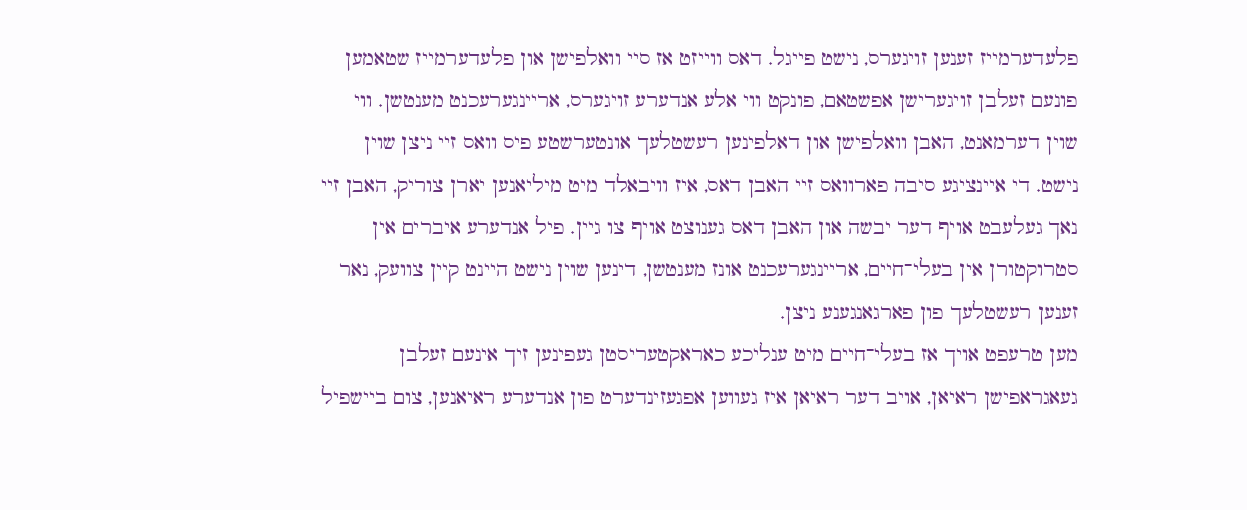פלעדערמייז זענען זויגערס, נישט פייגל. דאס ווייזט אז סיי וואלפישן און פלעדערמייז שטאמען פונעם זעלבן זויגערישן אפשטאם, פונקט ווי אלע אנדערע זויגערס, אריינגערעכנט מענטשן. ווי שוין דערמאנט, האבן וואלפישן און דאלפינען רעשטלעך אונטערשטע פיס וואס זיי ניצן שוין נישט. די איינציגע סיבה פארוואס זיי האבן דאס, איז וויבאלד מיט מיליאנען יארן צוריק, האבן זיי נאך געלעבט אויף דער יבשה און האבן דאס גענוצט אויף צו גיין. פיל אנדערע איברים אין סטרוקטורן אין בעלי־חיים, אריינגערעכנט אונז מענטשן, דינען שוין נישט היינט קיין צוועק, נאר זענען רעשטלעך פון פארגאנגענע ניצן.
מען טרעפט אויך אז בעלי־חיים מיט ענליכע כאראקטעריסטן געפינען זיך אינעם זעלבן געאגראפישן ראיאן, אויב דער ראיאן איז געווען אפגעזינדערט פון אנדערע ראיאנען, צום ביישפיל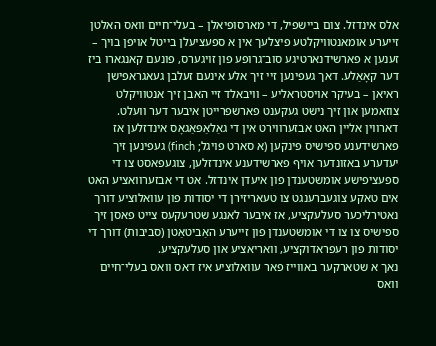אלס אינדזל. צום ביישפיל, די מארסופיאלן – בעלי־חיים וואס האלטן זייערע אומאנטוויקלטע פיצלעך אין א ספעציעלן בייטל אויפן בויך – זענען א פארשידנארטיגע סוב־גרופע פון זויגערס, פונעם קאנגארו ביז דער קאָאַלע. דאך געפינען זיי זיך אלע אינעם זעלבן געאגראפישן ראיאן – בעיקר אויסטראליע – וויבאלד זיי האבן זיך אנטוויקלט צוזאמען און זיך נישט געקענט פארשפרייטן איבער דער וועלט. דארווין אליין האט אבזערווירט אין די גאַלאַפּאַגאָס אינדזלען אז פארשידענע ספישיס פינקען (א סארט פויגל; finch) געפינען זיך יעדערע באזונדער אויף פארשידענע אינדזלען, צוגעפאסט צו די ספעציפישע אומשטענדן פון איעדן אינדזל. אט די אבזערוואציע האט אים טאקע צוגעברענגט צו טעאריזירן די יסודות פון עוואלוציע דורך נאטירליכער סעלעקציע, אז איבער לאנגע שטרעקעס צייט פאסן זיך ספישיס צו צו די אומשטענדן פון זייערע האַביטאַטן (סביבות) דורך די יסודות פון רעפראדוקציע, וואריאציע און סעלעקציע.
נאך א שטארקער באווייז פאר עוואלוציע איז דאס וואס בעלי־חיים וואס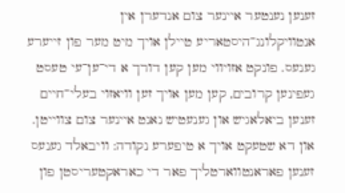זענען נענטער איינער צום אנדערן אין אנטוויקלונג־היסטאריע טיילן אויך מיט מער פון זייערע גענעס. פונקט אזויווי מען קען דורך א די־ען־עי טעסט געפינען קרובים, קען מען אויך זען וויאזוי בעלי־חיים זענען ביאלאגיש און גענעטיש נאנט איינער צום צווייטן. און דא שטעקט אויך א טיפערע נקודה: וויבאלד גענעס זענען פאראנטווארטליך פאר די כאראקטעריסטן פון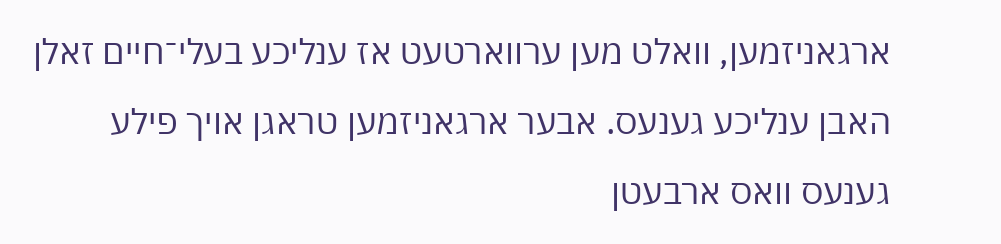ארגאניזמען, וואלט מען ערווארטעט אז ענליכע בעלי־חיים זאלן האבן ענליכע גענעס. אבער ארגאניזמען טראגן אויך פילע גענעס וואס ארבעטן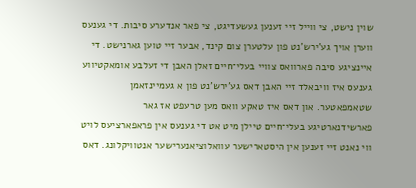שוין נישט, צי ווייל זיי זענען געשעדיגט, צי פאר אנדערע סיבות. די גענעס ווערן אויך גע'ירש'נט פון עלטערן צום קינד, אבער זיי טוען גארנישט. די איינציגע סיבה פארוואס צוויי בעלי־חיים זאלן האבן די זעלבע אומאקטיווע גענעס איז וויבאלד זיי האבן דאס גע'ירש'נט פון א געמיינזאמן שטאמפאטער. און דאס איז טאקע וואס מען טרעפט אז גאר פארשידנארטיגע בעלי־חיים טיילן מיט אט די גענעס אין פראפארציעס לויט ווי נאנט זיי זענען אין היסטארישער עוואלוציאנערישער אנטוויקלונג. דאס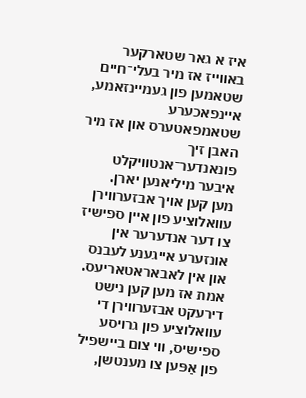איז א גאר שטארקער באווייז אז מיר בעלי־חיים שטאמען פון געמיינזאמע, איינפאכערע שטאמפאטערס און אז מיר האבן זיך פונאנדער־אנטוויקלט איבער מיליאנען יארן.
מען קען אויך אבזערווירן עוואלוציע פון איין ספישיז צו דער אנדערער אין אונזערע אייגענע לעבנס און אין לאבאראטאריעס. אמת אז מען קען נישט דירעקט אבזערווירן די עוואלוציע פון גרויסע ספישיס, ווי צום ביישפיל פון אַפּען צו מענטשן,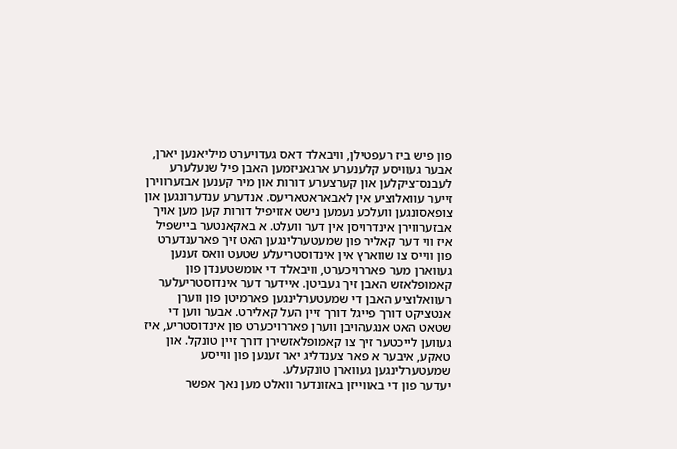פון פיש ביז רעפטילן, וויבאלד דאס געדויערט מיליאנען יארן, אבער געוויסע קלענערע ארגאניזמען האבן פיל שנעלערע לעבנס־ציקלען און קערצערע דורות און מיר קענען אבזערווירן זייער עוואלוציע אין לאבאראטאריעס. אנדערע ענדערונגען און צופאסונגען וועלכע נעמען נישט אזויפיל דורות קען מען אויך אבזערווירן אינדרויסן אין דער וועלט. א באקאנטער ביישפיל איז ווי דער קאליר פון שמעטערלינגען האט זיך פארענדערט פון ווייס צו שווארץ אין אינדוסטריעלע שטעט וואס זענען געווארן מער פאררויכערט, וויבאלד די אומשטענדן פון קאמופלאזש האבן זיך געביטן. איידער דער אינדוסטריעלער רעוואלוציע האבן די שמעטערלינגען פארמיטן פון ווערן אנטציקט דורך פייגל דורך זיין העל קאלירט. אבער ווען די שטאט האט אנגעהויבן ווערן פאררויכערט פון אינדוסטריע, איז געווען לייכטער זיך צו קאמופלאזשירן דורך זיין טונקל. און טאקע, איבער א פאר צענדליג יאר זענען פון ווייסע שמעטערלינגען געווארן טונקעלע.
יעדער פון די באווייזן באזונדער וואלט מען נאך אפשר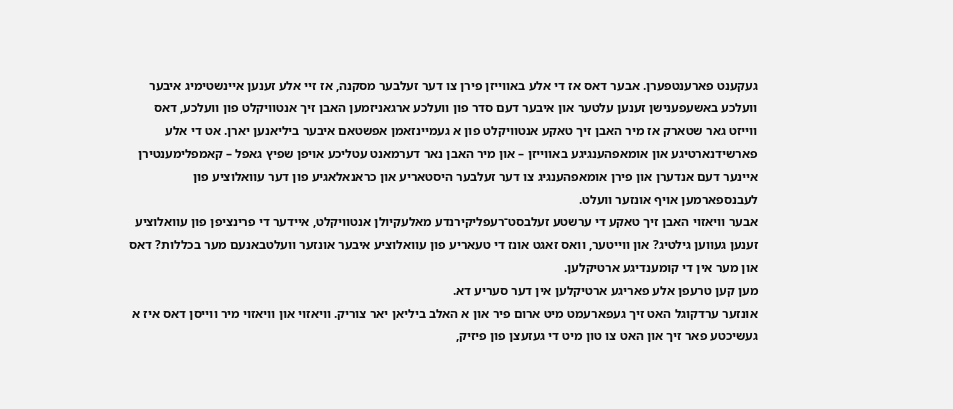געקענט פארענטפערן. אבער דאס אז די אלע באווייזן פירן צו דער זעלבער מסקנה, אז זיי אלע זענען איינשטימיג איבער וועלכע באשעפענישן זענען עלטער און איבער דעם סדר פון וועלכע ארגאניזמען האבן זיך אנטוויקלט פון וועלכע, דאס ווייזט גאר שטארק אז מיר האבן זיך טאקע אנטוויקלט פון א געמיינזאמן אפשטאם איבער ביליאנען יארן. אט די אלע פארשידנארטיגע און אומאפהענגיגע באווייזן – און מיר האבן נאר דערמאנט עטליכע אויפן שפיץ גאפל – קאמפלימענטירן איינער דעם אנדערן און פירן אומאפהענגיג צו דער זעלבער היסטאריע און כראנאלאגיע פון דער עוואלוציע פון לעבנספארמען אויף אונזער וועלט.
אבער וויאזוי האבן זיך טאקע די ערשטע זעלבסט־רעפליקירנדע מאלעקיולן אנטוויקלט, איידער די פרינציפן פון עוואלוציע זענען געווען גילטיג? און ווייטער, וואס זאגט אונז די טעאריע פון עוואלוציע איבער אונזער וועלטבאנעם מער בכללות? דאס און מער אין די קומענדיגע ארטיקלען.
מען קען טרעפן אלע פאריגע ארטיקלען אין דער סעריע דא.
אונזער ערדקוגל האט זיך געפארעמט מיט ארום פיר און א האלב ביליאן יאר צוריק. וויאזוי און וויאזוי מיר ווייסן דאס איז א געשיכטע פאר זיך און האט צו טון מיט די געזעצן פון פיזיק,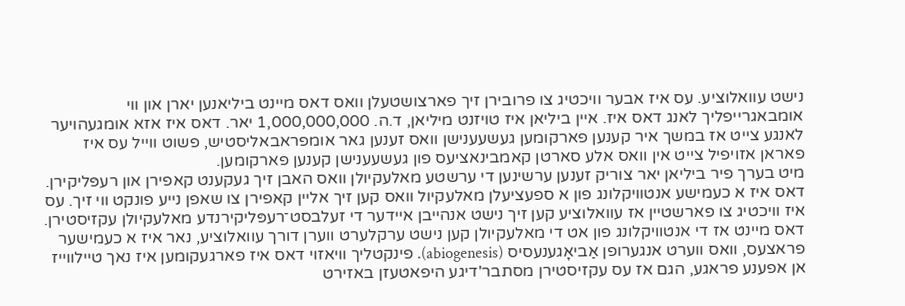נישט עוואלוציע. עס איז אבער וויכטיג צו פרובירן זיך פארצושטעלן וואס דאס מיינט ביליאנען יארן און ווי אומבאגרייפליך לאנג דאס איז. איין ביליאן איז טויזנט מיליאן, ד.ה. 1,000,000,000 יאר. דאס איז אזא אומגעהויער לאנגע צייט אז במשך איר קענען פארקומען געשעענישן וואס זענען גאר אומפראבאליסטיש, פשוט ווייל עס איז פאראן אזויפיל צייט אין וואס אלע סארטן קאמבינאציעס פון געשעענישן קענען פארקומען.
מיט בערך פיר ביליאן יאר צוריק זענען ערשינען די ערשטע מאלעקיולן וואס האבן זיך געקענט קאפירן און רעפּליקירן. דאס איז א כעמישע אנטוויקלונג פון א ספעציעלן מאלעקיול וואס קען זיך אליין קאפירן צו שאפן נייע פונקט ווי זיך. עס איז וויכטיג צו פארשטיין אז עוואלוציע קען זיך נישט אנהייבן איידער די זעלבסט־רעפּליקירנדע מאלעקיולן עקזיסטירן. דאס מיינט אז די אנטוויקלונג פון אט די מאלעקיולן קען נישט ערקלערט ווערן דורך עוואלוציע, נאר איז א כעמישער פראצעס, וואס ווערט אנגערופן אַביאָגענעסיס (abiogenesis). פינקטליך וויאזוי דאס איז פארגעקומען איז נאך טיילווייז אן אפענע פראגע, הגם אז עס עקזיסטירן מסתבר'דיגע היפאטעזן באזירט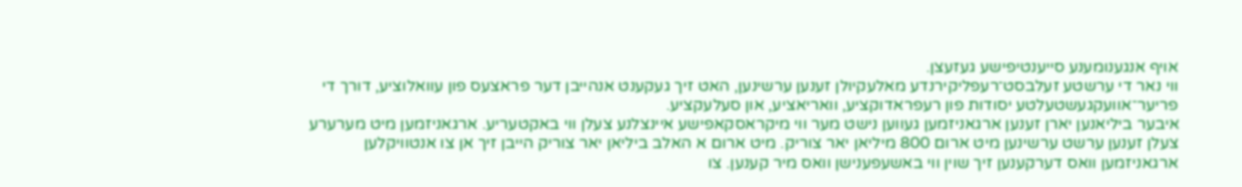אויף אנגענומענע סייענטיפישע געזעצן.
ווי נאר די ערשטע זעלבסט־רעפליקירנדע מאלעקיולן זענען ערשינען, האט זיך געקענט אנהייבן דער פראצעס פון עוואלוציע, דורך די פריער־אוועקגעשטעלטע יסודות פון רעפראדוקציע, וואריאציע, און סעלעקציע.
איבער ביליאנען יארן זענען ארגאניזמען געווען נישט מער ווי מיקראסקאפישע איינצלנע צעלן ווי באקטעריע. ארגאניזמען מיט מערערע צעלן זענען ערשט ערשינען מיט ארום 800 מיליאן יאר צוריק. מיט ארום א האלב ביליאן יאר צוריק הייבן זיך אן צו אנטוויקלען ארגאניזמען וואס דערקענען זיך שוין ווי באשעפענישן וואס מיר קענען. צו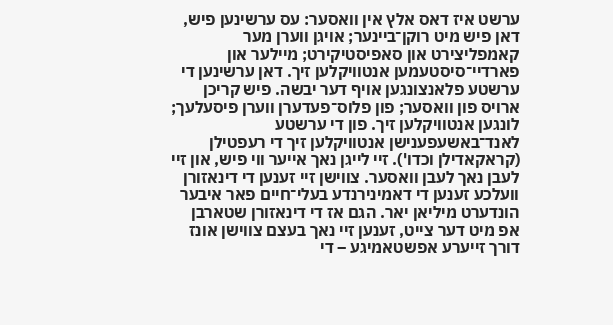ערשט איז דאס אלץ אין וואסער: עס ערשינען פיש, דאן פיש מיט רוקן־ביינער; אויגן ווערן מער קאמפליצירט און סאפיסטיקירט; מיילער און פארדיי־סיסטעמען אנטוויקלען זיך. דאן ערשינען די ערשטע פלאנצונגען אויף דער יבשה. פיש קריכן ארויס פון וואסער; פון פלוס־פעדערן ווערן פיסעלעך; לונגען אנטוויקלען זיך. פון די ערשטע לאנד־באשעפענישן אנטוויקלען זיך די רעפטילן (קראקאדילן וכדו'). זיי לייגן נאך אייער ווי פיש, און זיי לעבן נאך לעבן וואסער. צווישן זיי זענען די דינאזורן וועלכע זענען די דאמינירנדע בעלי־חיים פאר איבער הונדערט מיליאן יאר. הגם אז די דינאזורן שטארבן אפ מיט דער צייט, זענען זיי נאך בעצם צווישן אונז דורך זייערע אפשטאמיגע – די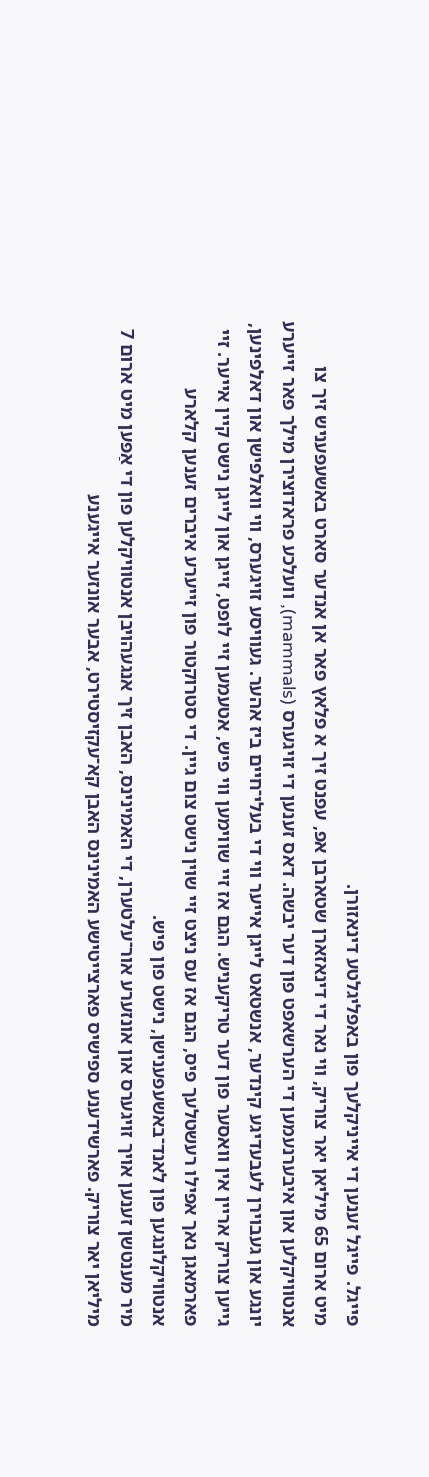פייגל. פייגל זענען די אייניקלעך פון באפליגלטע דינאזורן.
מיט ארום 65 מיליאן יאר צוריק, ווי נאר די דינאזארן שטארבן אפ, עפנט זיך א פלאץ פאר אן אנדער סארט באשעפעניש זיך צו אנטוויקלען און איבערנעמען די הערשאפט פון דער יבשה. דאס זענען די זויגערס (mammals), וועלכע פראדוצירן מילך פאר זייערע יונגע און געבוירן לעבעדיגע קינדער, אנשטאט לייגן אייער ווי די בעלי־חיים ביז אהער. געוויסע זויגערס, ווי וואלפישן און דאלפינען, גייען צוריק אריין אין וואסער פון דער טריקעניש. הגם אז זיי שווימען ווי פיש, אטעמען זיי לופט, זייגן און לייגן נישט קיין אייער. זיי פארמאגן נאך אפילו רעשטלעך פיס, הגם אז עס ניצט זיי שוין נישט צום גיין. די סטרוקטור פון זייערע איברים זענען קלארע אנטוויקלונגען פון לאנד־באשעפענישן, נישט פון פיש.
מיר מענטשן זענען אויך זויגערס און אונזערע אור־עלטערן, די האמינינס, האבן זיך אנגעהויבן אנטוויקלען פון די אַפּען מיט ארום 7 מיליאן יאר צוריק. פארשידענע ספישיס פארצייטישע האמינינס האבן קא־עקזיסטירט, אבער אונזער אייגענע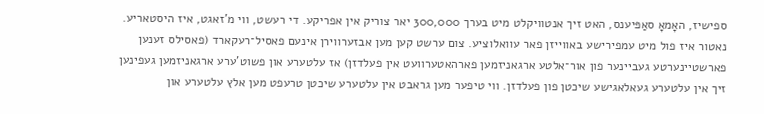ספישיז, האָמאָ סאַפּיענס, האט זיך אנטוויקלט מיט בערך 300,000 יאר צוריק אין אפריקע. די רעשט, ווי מ'זאגט, איז היסטאריע.
נאטור איז פול מיט עמפירישע באווייזן פאר עוואלוציע. צום ערשט קען מען אבזערווירן אינעם פאסיל־רעקארד (פאסילס זענען פארשטיינערטע געביינער פון אור־אלטע ארגאניזמען פארהאטערוועט אין פעלדזן) אז עלטערע און פשוט'ערע ארגאניזמען געפינען זיך אין עלטערע געאלאגישע שיכטן פון פעלדזן. ווי טיפער מען גראבט אין עלטערע שיכטן טרעפט מען אלץ עלטערע און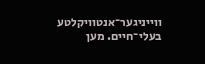ווייניגער־אנטוויקלטע בעלי־חיים. מען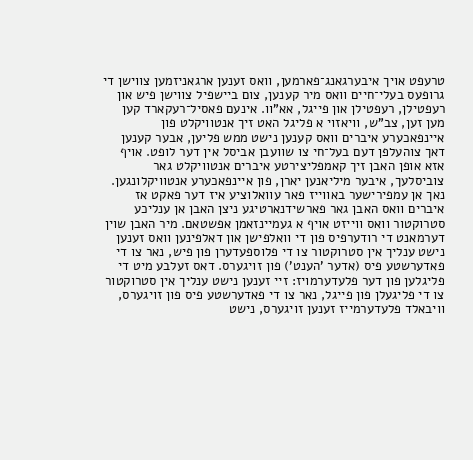טרעפט אויך איבערגאנג־פארמען, וואס זענען ארגאניזמען צווישן די גרופעס בעלי־חיים וואס מיר קענען, צום ביישפיל צווישן פיש און רעפטילן, רעפטילן און פייגל, אא"וו. אינעם פאסיל־רעקארד קען מען זען, צב"ש, וויאזוי א פליגל האט זיך אנטוויקלט פון איינפאכערע איברים וואס קענען נישט ממש פליען, אבער קענען דאך צוהעלפן דעם בעל־חי צו שוועבן אביסל אין דער לופט. אויף אזא אופן האבן זיך קאמפליצירטע איברים אנטוויקלט גאר צוביסלעך, איבער מיליאנען יארן, פון איינפאכערע אנטוויקלונגען.
נאך אן עמפירישער באווייז פאר עוואלוציע איז דער פאקט אז איברים וואס האבן גאר פארשידנארטיגע ניצן האבן אן ענליכע סטרוקטור וואס ווייזט אויף א געמיינזאמן אפשטאם. מיר האבן שוין דערמאנט די רודערפיס פון די וואלפישן און דאלפינען וואס זענען נישט ענליך אין סטרוקטור צו די פלוספעדערן פון פיש, נאר צו די פאדערשטע פיס (אדער 'הענט') פון זויגערס. דאס זעלבע מיט די פליגלען פון דער פלעדערמויז: זיי זענען נישט ענליך אין סטרוקטור צו די פליגעלן פון פייגל, נאר צו די פאדערשטע פיס פון זויגערס, וויבאלד פלעדערמייז זענען זויגערס, נישט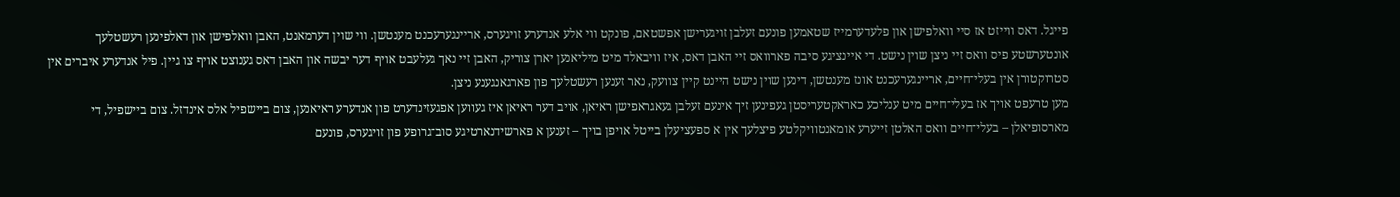פייגל. דאס ווייזט אז סיי וואלפישן און פלעדערמייז שטאמען פונעם זעלבן זויגערישן אפשטאם, פונקט ווי אלע אנדערע זויגערס, אריינגערעכנט מענטשן. ווי שוין דערמאנט, האבן וואלפישן און דאלפינען רעשטלעך אונטערשטע פיס וואס זיי ניצן שוין נישט. די איינציגע סיבה פארוואס זיי האבן דאס, איז וויבאלד מיט מיליאנען יארן צוריק, האבן זיי נאך געלעבט אויף דער יבשה און האבן דאס גענוצט אויף צו גיין. פיל אנדערע איברים אין סטרוקטורן אין בעלי־חיים, אריינגערעכנט אונז מענטשן, דינען שוין נישט היינט קיין צוועק, נאר זענען רעשטלעך פון פארגאנגענע ניצן.
מען טרעפט אויך אז בעלי־חיים מיט ענליכע כאראקטעריסטן געפינען זיך אינעם זעלבן געאגראפישן ראיאן, אויב דער ראיאן איז געווען אפגעזינדערט פון אנדערע ראיאנען, צום ביישפיל אלס אינדזל. צום ביישפיל, די מארסופיאלן – בעלי־חיים וואס האלטן זייערע אומאנטוויקלטע פיצלעך אין א ספעציעלן בייטל אויפן בויך – זענען א פארשידנארטיגע סוב־גרופע פון זויגערס, פונעם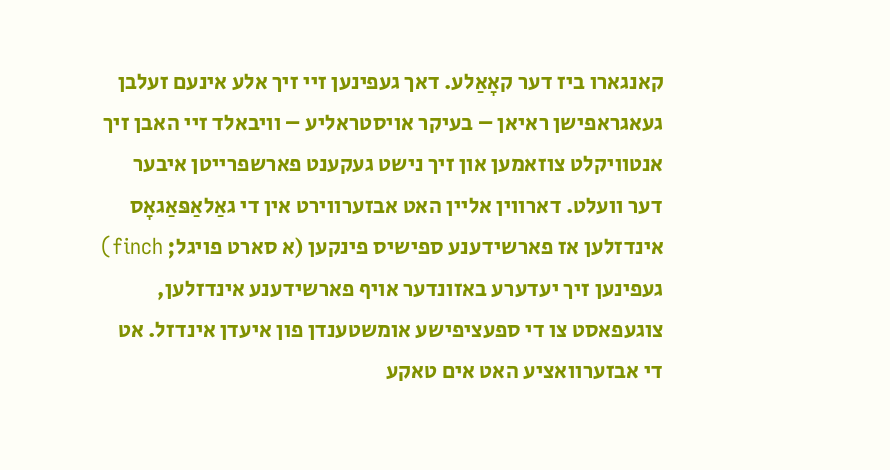קאנגארו ביז דער קאָאַלע. דאך געפינען זיי זיך אלע אינעם זעלבן געאגראפישן ראיאן – בעיקר אויסטראליע – וויבאלד זיי האבן זיך אנטוויקלט צוזאמען און זיך נישט געקענט פארשפרייטן איבער דער וועלט. דארווין אליין האט אבזערווירט אין די גאַלאַפּאַגאָס אינדזלען אז פארשידענע ספישיס פינקען (א סארט פויגל; finch) געפינען זיך יעדערע באזונדער אויף פארשידענע אינדזלען, צוגעפאסט צו די ספעציפישע אומשטענדן פון איעדן אינדזל. אט די אבזערוואציע האט אים טאקע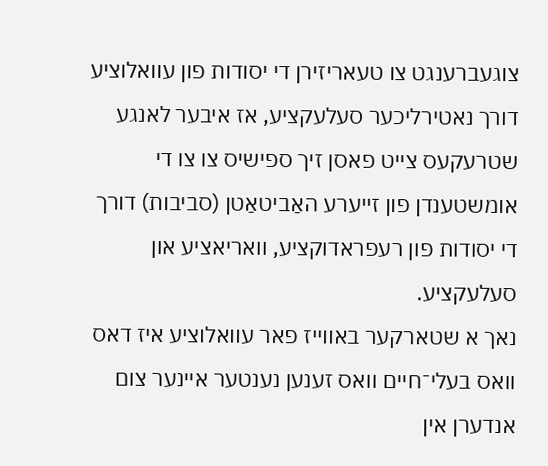צוגעברענגט צו טעאריזירן די יסודות פון עוואלוציע דורך נאטירליכער סעלעקציע, אז איבער לאנגע שטרעקעס צייט פאסן זיך ספישיס צו צו די אומשטענדן פון זייערע האַביטאַטן (סביבות) דורך די יסודות פון רעפראדוקציע, וואריאציע און סעלעקציע.
נאך א שטארקער באווייז פאר עוואלוציע איז דאס וואס בעלי־חיים וואס זענען נענטער איינער צום אנדערן אין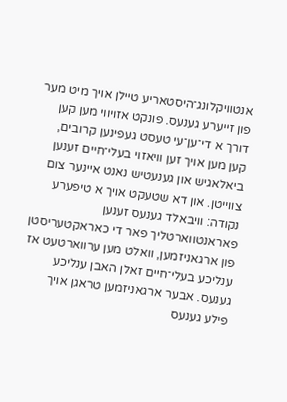אנטוויקלונג־היסטאריע טיילן אויך מיט מער פון זייערע גענעס. פונקט אזויווי מען קען דורך א די־ען־עי טעסט געפינען קרובים, קען מען אויך זען וויאזוי בעלי־חיים זענען ביאלאגיש און גענעטיש נאנט איינער צום צווייטן. און דא שטעקט אויך א טיפערע נקודה: וויבאלד גענעס זענען פאראנטווארטליך פאר די כאראקטעריסטן פון ארגאניזמען, וואלט מען ערווארטעט אז ענליכע בעלי־חיים זאלן האבן ענליכע גענעס. אבער ארגאניזמען טראגן אויך פילע גענעס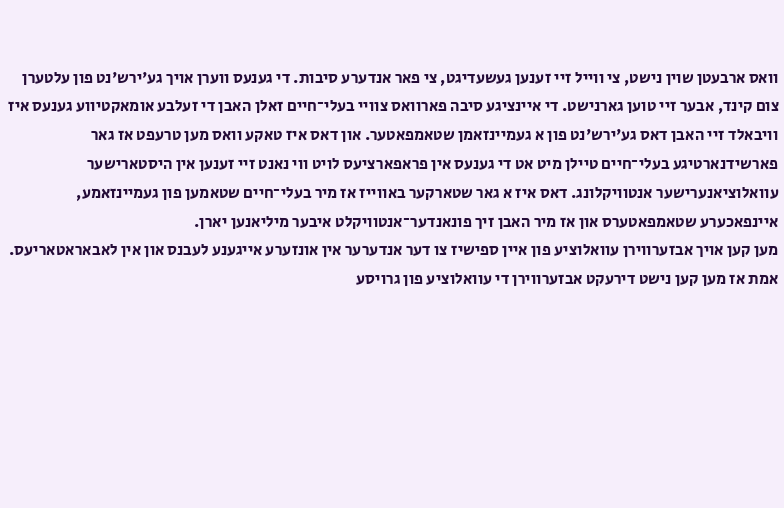וואס ארבעטן שוין נישט, צי ווייל זיי זענען געשעדיגט, צי פאר אנדערע סיבות. די גענעס ווערן אויך גע'ירש'נט פון עלטערן צום קינד, אבער זיי טוען גארנישט. די איינציגע סיבה פארוואס צוויי בעלי־חיים זאלן האבן די זעלבע אומאקטיווע גענעס איז וויבאלד זיי האבן דאס גע'ירש'נט פון א געמיינזאמן שטאמפאטער. און דאס איז טאקע וואס מען טרעפט אז גאר פארשידנארטיגע בעלי־חיים טיילן מיט אט די גענעס אין פראפארציעס לויט ווי נאנט זיי זענען אין היסטארישער עוואלוציאנערישער אנטוויקלונג. דאס איז א גאר שטארקער באווייז אז מיר בעלי־חיים שטאמען פון געמיינזאמע, איינפאכערע שטאמפאטערס און אז מיר האבן זיך פונאנדער־אנטוויקלט איבער מיליאנען יארן.
מען קען אויך אבזערווירן עוואלוציע פון איין ספישיז צו דער אנדערער אין אונזערע אייגענע לעבנס און אין לאבאראטאריעס. אמת אז מען קען נישט דירעקט אבזערווירן די עוואלוציע פון גרויסע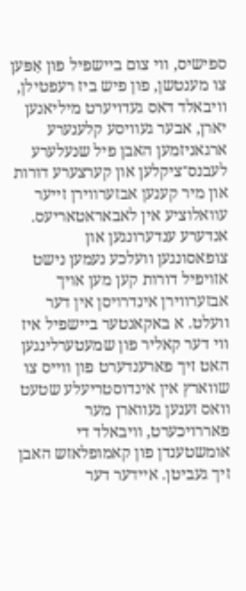ספישיס, ווי צום ביישפיל פון אַפּען צו מענטשן, פון פיש ביז רעפטילן, וויבאלד דאס געדויערט מיליאנען יארן, אבער געוויסע קלענערע ארגאניזמען האבן פיל שנעלערע לעבנס־ציקלען און קערצערע דורות און מיר קענען אבזערווירן זייער עוואלוציע אין לאבאראטאריעס. אנדערע ענדערונגען און צופאסונגען וועלכע נעמען נישט אזויפיל דורות קען מען אויך אבזערווירן אינדרויסן אין דער וועלט. א באקאנטער ביישפיל איז ווי דער קאליר פון שמעטערלינגען האט זיך פארענדערט פון ווייס צו שווארץ אין אינדוסטריעלע שטעט וואס זענען געווארן מער פאררויכערט, וויבאלד די אומשטענדן פון קאמופלאזש האבן זיך געביטן. איידער דער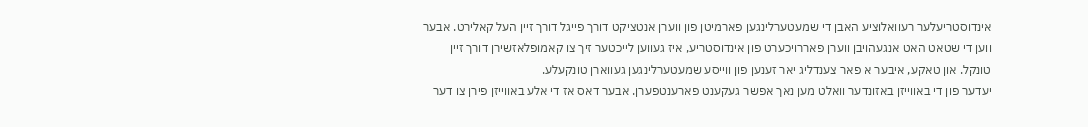אינדוסטריעלער רעוואלוציע האבן די שמעטערלינגען פארמיטן פון ווערן אנטציקט דורך פייגל דורך זיין העל קאלירט. אבער ווען די שטאט האט אנגעהויבן ווערן פאררויכערט פון אינדוסטריע, איז געווען לייכטער זיך צו קאמופלאזשירן דורך זיין טונקל. און טאקע, איבער א פאר צענדליג יאר זענען פון ווייסע שמעטערלינגען געווארן טונקעלע.
יעדער פון די באווייזן באזונדער וואלט מען נאך אפשר געקענט פארענטפערן. אבער דאס אז די אלע באווייזן פירן צו דער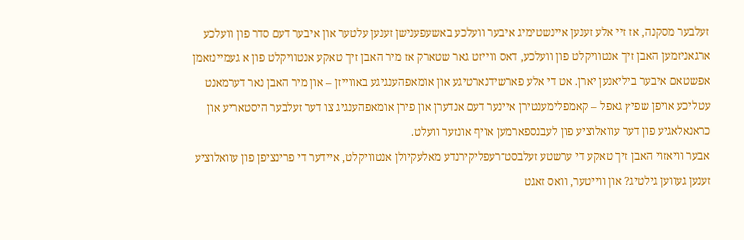זעלבער מסקנה, אז זיי אלע זענען איינשטימיג איבער וועלכע באשעפענישן זענען עלטער און איבער דעם סדר פון וועלכע ארגאניזמען האבן זיך אנטוויקלט פון וועלכע, דאס ווייזט גאר שטארק אז מיר האבן זיך טאקע אנטוויקלט פון א געמיינזאמן אפשטאם איבער ביליאנען יארן. אט די אלע פארשידנארטיגע און אומאפהענגיגע באווייזן – און מיר האבן נאר דערמאנט עטליכע אויפן שפיץ גאפל – קאמפלימענטירן איינער דעם אנדערן און פירן אומאפהענגיג צו דער זעלבער היסטאריע און כראנאלאגיע פון דער עוואלוציע פון לעבנספארמען אויף אונזער וועלט.
אבער וויאזוי האבן זיך טאקע די ערשטע זעלבסט־רעפליקירנדע מאלעקיולן אנטוויקלט, איידער די פרינציפן פון עוואלוציע זענען געווען גילטיג? און ווייטער, וואס זאגט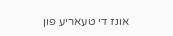אונז די טעאריע פון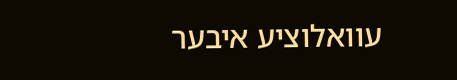עוואלוציע איבער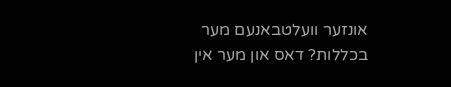אונזער וועלטבאנעם מער בכללות? דאס און מער אין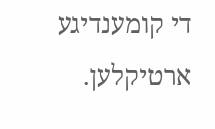די קומענדיגע ארטיקלען.